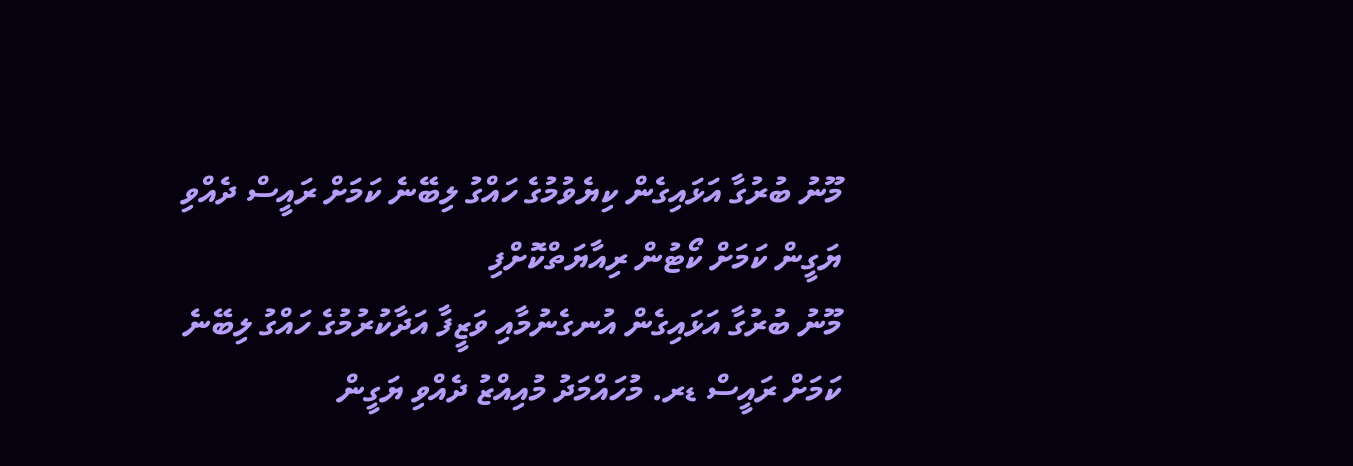މޫނު ބުރުގާ އަޅައިގެން ކިޔެވުމުގެ ހައްގު ލިބޭނެ ކަމަށް ރައީސް ދެއްވި ޔަގީން ކަމަށް ކޯޓުން ރިއާޔަތްކޮށްފި
މޫނު ބުރުގާ އަޅައިގެން އުނގެނުމާއި ވަޒީފާ އަދާކުރުމުގެ ހައްގު ލިބޭނެ ކަމަށް ރައީސް ޑރ. މުހައްމަދު މުއިއްޒު ދެއްވި ޔަގީން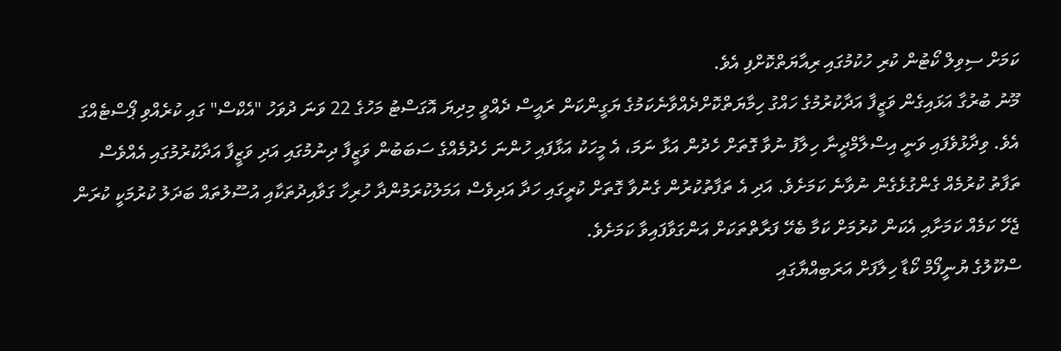ކަމަށް ސިވިލް ކޯޓުން ކުރި ހުކުމުގައި ރިއާޔަތްކޮށްފި އެވެ.
މޫނު ބުރުގާ އަޅައިގެން ވަޒީފާ އަދާކުރުމުގެ ހައްގު ހިމާޔަތްކޮށްދެއްވާނެކަމުގެ ޔަގީންކަން ރައީސް ދެއްވީ މިދިޔަ އޮގަސްޓު މަހުގެ 22 ވަނަ ދުވަހު "އެކްސް" ގައި ކުރެއްވި ޕޯސްޓެއްގަ އެވެ. ވިދާޅުވެފައި ވަނީ އިސްލާމްދީނާ ހިލާފު ނުވާ ގޮތަށް ހެދުން އަޅާ ނަމަ، އެ މީހަކު އަޅާފައި ހުންނަ ހެދުމެއްގެ ސަބަބުން ވަޒީފާ ދިނުމުގައި އަދި ވަޒީފާ އަދާކުރުމުގައި އެއްވެސް ތަފާތު ކުރުމެއް ގެންގުޅެގެން ނުވާނެ ކަމަށެވެ. އަދި އެ ތަފާތުކުރުން ގެނުވާ ގޮތަށް ކުރީގައި ހަދާ އަދިވެސް އަމަލުކުރަމުންދާ ހުރިހާ ގަވާއިދުތަކާއި އުސޫލުތައް ބަދަލު ކުރުމަކީ ކުރަން ޖެހޭ ކަމެއް ކަމަށާއި އެކަން ކުރުމަށް ކަމާ ބެހޭ ފަރާތްތަކަށް އަންގަވާފައިވާ ކަމަށެވެ.
ސްކޫލުގެ ޔުނީފޯމް ކޯޑާ ހިލާފަށް އަރަބިއްޔާގައި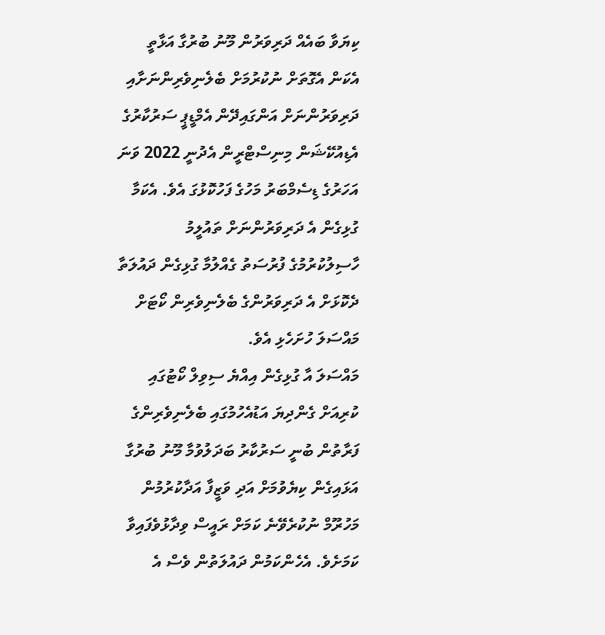ކިޔަވާ ބައެއް ދަރިވަރުން މޫނު ބުރުގާ އަޅާތީ އެކަން އެގޮތަށް ނުކުރުމަށް ބެލެނިވެރިންނަށާއި ދަރިވަރުންނަށް އަންގައިދޭން އެމްޑީޕީ ސަރުކާރުގެ އެޑިއުކޭޝަން މިނިސްޓްރީން އެދުނީ 2022 ވަނަ އަހަރުގެ ޑިސެމްބަރު މަހުގެ ފަހުކޮޅުގަ އެވެ. އެކަމާ ގުޅިގެން އެ ދަރިވަރުންނަށް ތައުލީމު ހާސިލުކުރުމުގެ ފުރުސަތު ގެއްލުމާ ގުޅިގެން ދައުލަތާ ދެކޮޅަށް އެ ދަރިވަރުންގެ ބެލެނިވެރިން ކޯޓަށް މައްސަލަ ހުށަހެޅި އެވެ.
މައްސަލަ އާ ގުޅިގެން އިއްޔެ ސިވިލް ކޯޓުގައި ކުރިއަށް ގެންދިޔަ އަޑުއެހުމުގައި ބެލެނިވެރިންގެ ފަރާތުން ބުނީ ސަރުކާރު ބަދަލުވުމާ މޫނު ބުރުގާ އަޅައިގެން ކިޔެވުމަށް އަދި ވަޒީފާ އަދާކުރުމުން މަހުރޫމް ނުކުރެވޭނެ ކަމަށް ރައީސް ވިދާޅުވެފައިވާ ކަމަށެވެ. އެހެންކަމުން ދައުލަތުން ވެސް އެ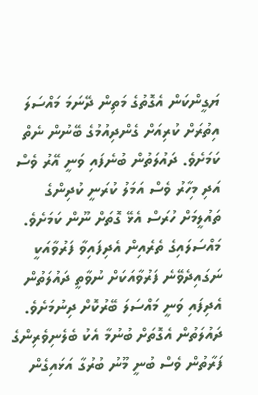ޔަގީންކަން އެގޮތުގެ މަތިން ދޭނަމަ މައްސަލަ އިތުރަށް ކުރިއަށް ގެންދިއުމުގެ ބޭނުން ނެތް ކަމަށެވެ. ދައުލަތުން ބުނެފައި ވަނީ އޭރު ވެސް އަދި މިހާރު ވެސް އަމަލު ކުރަނީ ކުދިންގެ ތައުލީމަށް ހުރަސް އެޅޭ ގޮތަށް ނޫން ކަމަށެވެ.
މައްސަލައިގެ ތެރެއިން އެދިފައިވާ ފަރުވާއަކީ ނަގައިދެވޭނެ ފަރުވާއަކަށް ނުވާތީ ދައުލަތުން އެދިފައި ވަނީ މައްސަލަ ބޭރުކޮށް ދިނުމަށެވެ. ދައުލަތުން އެގޮތަށް ބުނުމާ އެކު ބެލެނިވެރިންގެ ފަރާތުން ވެސް ބުނީ މޫނު ބުރުގާ އަޅައިގެން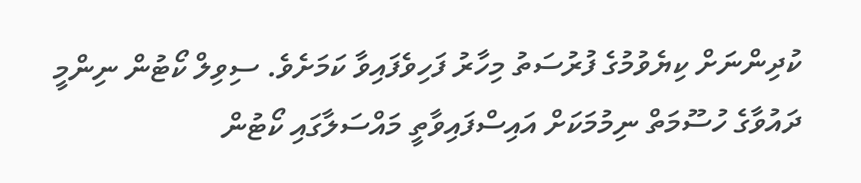ކުދިންނަށް ކިޔެވުމުގެ ފުރުސަތު މިހާރު ފަހިވެފައިވާ ކަމަށެވެ. ސިވިލް ކޯޓުން ނިންމީ ދައުވާގެ ހުސޫމަތް ނިމުމަކަށް އައިސްފައިވާތީ މައްސަލާގައި ކޯޓުން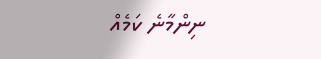ނިންމާނެ ކަމެއް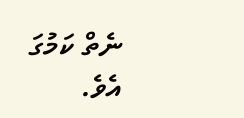ނެތް ކަމުގަ އެވެ.